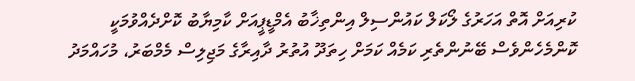ކުރިއަށް އޮތް އަހަރުގެ ލޯކަލް ކައުންސިލް އިންތިޚާބު އެމްޑީޕީއަށް ކާމިޔާބު ކޮށްދެއްވުމަކީ ކޮންމެހެންވެސް ބޭނުންތެރި ކަމެއް ކަމަށް ހިތަދޫ އުތުރު ދާއިރާގެ މަޖިލިސް މެމްބަރު، މުހައްމަދު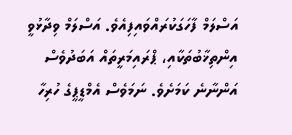އަސްލަމް ފާހަގަކުރައްވައިފިއެވެ. އަސްލަމް ވިދާޅުވީ އިންތިޚާބުތަކާއި، ޕްރައިމަރީތައް އަބަދުވެސް އަންނާނެ ކަމަށެވެ. ނަމަވެސް އެމްޑީޕީގެ ހުރިހާ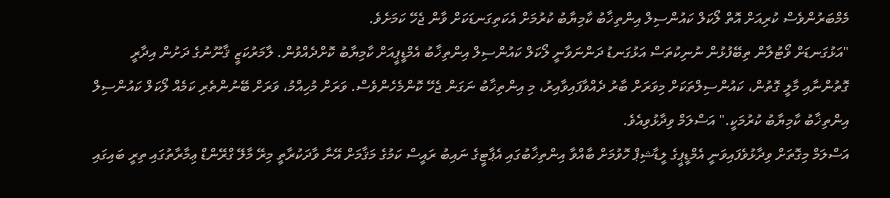މެމްބަރުންވެސް ކުރިއަށް އޮތް ލޯކަލް ކައުންސިލް އިންތިޚާބު ކާމިޔާބު ކުރުމަށް އެކަތިގަނޑަކަށް ވާން ޖެހޭ ކަމަށެވެ.
"އަޅުގަނޑަށް ވޯޓުލާން ތިބޭފުޅުން ނުނިކުތަސް އަޅުގަނޑު ދަންނަވާނީ ލޯކަލް ކައުންސިލް އިންތިޚާބު އެމްޑީޕީއަށް ކާމިޔާބު ކޮށްދެއްވުން. ލާމަރުކަޒީ ޤާނޫނުގެ ދަށުން އިދާރީ ގޮތުންނާއި މާލީ ގޮތުން، ކައުންސިލްތަކަށް މިވަރަށް ބާރު ދެއްވާފައިވާއިރު، މި އިންތިޚާބު ނަގަން ޖެހޭ ކޮންމެހެންވެސް. ވަރަށް މުހިއްމު، ވަރަށް ބޭނުންތެރި ކަމެއް ލޯކަލް ކައުންސިލް އިންތިޚާބު ކާމިޔާބު ކުރުމަކީ." އަސްލަމް ވިދާޅުވިއެވެ.
އަސްލަމް މިގޮތަށް ވިދާޅުވެފައިވަނީ އެމްޑީޕީގެ ލީޑާޝިޕް ހޮވުމަށް ބާއްވާ އިންތިޚާބުގައި އެޕާޓީގެ ނައިބު ރައީސް ކަމުގެ މަޤާމަށް އޭނާ ވާދަކުރާތީ މިރޭ މާލޭ ގްރޭންޑް ޢިމާރާތުގައި ތިރީ ބައިގައި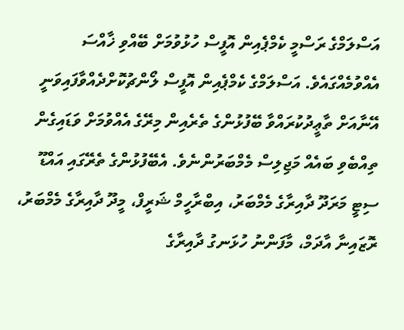އަސްލަމްގެ ރަސްމީ ކެމްޕެއިން އޮފީސް ހުޅުވުމަށް ބޭއްވި ޚާއްސަ އެއްވުމެއްގައެވެ. އަސްލަމްގެ ކެމްޕެއިން އޮފީސް ލޯންޗުކޮށްދެއްވާފައިވަނީ އޭނާއަށް ތާޢީދުކުރައްވާ ބޭފުޅުންގެ ތެރެއިން މިރޭގެ އެއްވުމަށް ވަޑައިގެން ތިއްބެވި ބައެއް މަޖިލިސް މެމްބަރުންނެވެ. އެބޭފުޅުންގެ ތެރޭގައި އައްޑޫ ސިޓީ މަރަދޫ ދާއިރާގެ މެމްބަރު، އިބްރާހީމް ޝަރީފް، މީދޫ ދާއިރާގެ މެމްބަރު، ރޮޒައިނާ އާދަމް، މާފަންނު ހުޅަނގު ދާއިރާގެ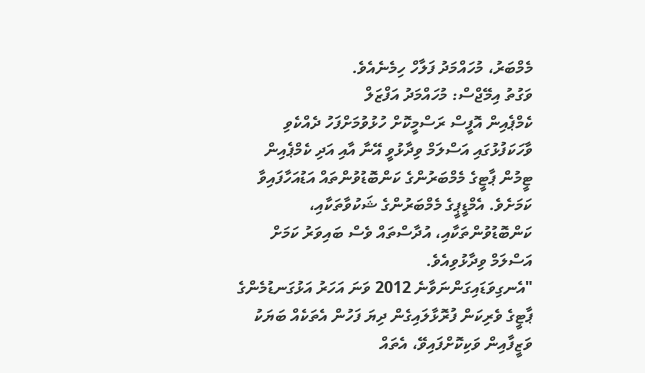މެމްބަރު، މުހައްމަދު ފަލާހް ހިމެނެއެވެ.
ވަގުތު އިމޭޖްސް: މުހައްމަދު އަފްޒަލް
ކެމްޕެއިން އޮފީސް ރަސްމީކޮށް ހުޅުވުމަށްފަހު ދެއްކެވި ވާހަކަފުޅުގައި އަސްލަމް ވިދާޅުވީ އޭނާ އާއި އަދި ކެމްޕެއިން ޓީމުން ޕާޓީގެ މެމްބަރުންގެ ކަންބޮޑުވުންތައް އަޑުއަހާފައިވާ ކަމަށެވެ. އެމްޑީޕީގެ މެމްބަރުންގެ ޝަކުވާތަކާއި، ކަންބޮޑުވުންތަކާއި، އުދާސްތައް ވެސް ބައިވަރު ކަމަށް އަސްލަމް ވިދާޅުވިއެވެ.
"އެނގިވަޑައިގަންނަވާނެ 2012 ވަނަ އަހަރު އަޅުގަނޑުމެންގެ ޕާޓީގެ ވެރިކަން ފުރޮޅާލައިގެން ދިޔަ ފަހުން އެތަކެއް ބަޔަކު ވަޒީފާއިން ވަކިކޮށްފައިވޭ، އެތައް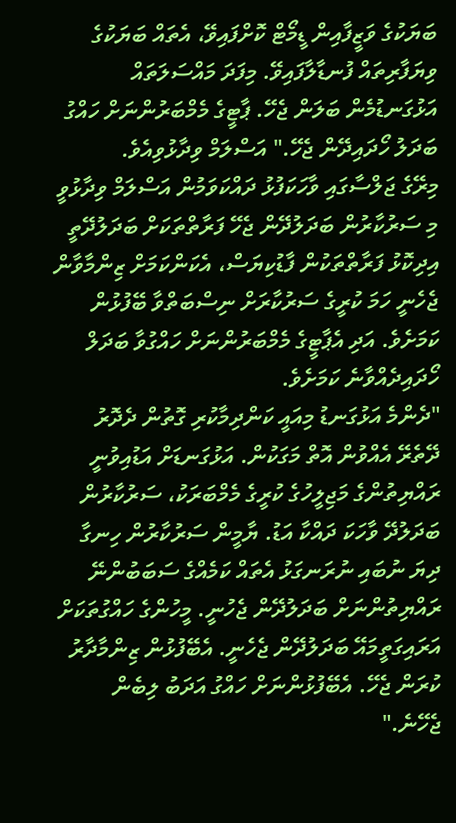ބަޔަކުގެ ވަޒީފާއިން ޑީމޯޓް ކޮށްފައިވޭ، އެތައް ބަޔަކުގެ ވިޔަފާރިތައް ފުނޑާލާފައިވޭ. މިފަދަ މައްސަލަތައް އަޅުގަނޑުމެން ބަލަން ޖެހޭ. ޕާޓީގެ މެމްބަރުންނަށް ހައްގު ބަދަލު ހޯދައިދޭން ޖެހޭ." އަސްލަމް ވިދާޅުވިއެވެ.
މިރޭގެ ޖަލްސާގައި ވާހަކަފުޅު ދައްކަވަމުން އަސްލަމް ވިދާޅުވީ މި ސަރުކާރުން ބަދަލުދޭން ޖެހޭ ފަރާތްތަކަށް ބަދަލުދޭތީ އިދިކޮޅު ފަރާތްތަކުން ފާޑުކިޔަސް، އެކަންކަމަށް ޒިންމާވާން ޖެހެނީ ހަމަ ކުރީގެ ސަރުކާރަށް ނިސްބަތްވާ ބޭފުޅުން ކަމަށެވެ. އަދި އެޕާޓީގެ މެމްބަރުންނަށް ހައްގުވާ ބަދަލް ހޯދައިދެއްވާނެ ކަމަށެވެ.
"ދެންމެ އަޅުގަނޑު މިއައީ ކަންދިމާކުރި ގޮތުން ދެދޮރު ދޭތެރޭ އެއްވުން އޮތް މަގަކުން. އަޅުގަނޑަށް އަޑުއިވުނީ ރައްޔިތުންގެ މަޖިލީހުގެ ކުރީގެ މެމްބަރަކު، ސަރުކާރުން ބަދަލުދޭ ވާހަކަ ދައްކާ އަޑު. ޔާމީން ސަރުކާރުން ހިނގާ ދިޔަ ނުބައި ނުރަނގަޅު އެތައް ކަމެއްގެ ސަބަބުންނޭ ރައްޔިތުންނަށް ބަދަލުދޭން ޖެހުނީ. މީހުންގެ ހައްގުތަކަށް އަރައިގަތީމައޭ ބަދަލުދޭން ޖެހެނީ. އެބޭފުޅުން ޒިންމާދާރު ކުރަން ޖެހޭ. އެބޭފުޅުންނަށް ހައްގު އަދަބު ލިބެން ޖެހޭނެ."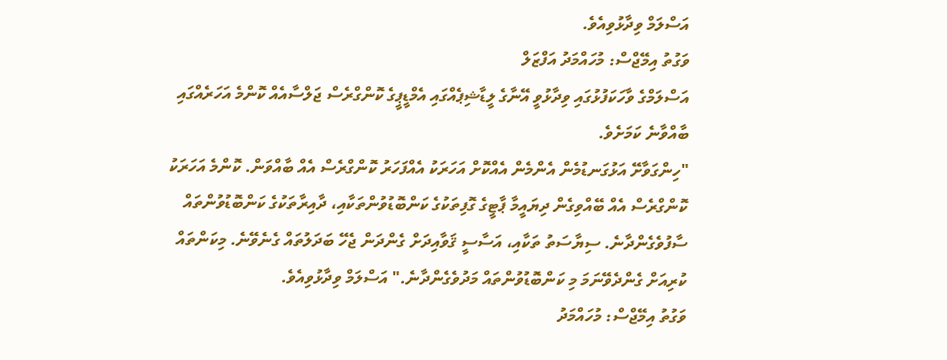އަސްލަމް ވިދާޅުވިއެވެ.
ވަގުތު އިމޭޖްސް: މުހައްމަދު އަފްޒަލް
އަސްލަމްގެ ވާހަކަފުޅުގައި ވިދާޅުވީ އޭނާގެ ލީޑާޝިޕެއްގައި އެމްޑީޕީގެ ކޮންގްރެސް ޖަލްސާއެއް ކޮންމެ އަހަރެއްގައި ބާއްވާނެ ކަމަށެވެ.
"ހިންގަވާށޭ އަޅުގަނޑުމެން އެންމެން އެއްކޮށް އަހަރަކު އެއްފަހަރު ކޮންގްރެސް އެއް ބާއްވަން. ކޮންމެ އަހަރަކު ކޮންގްރެސް އެއް ބޭއްވިގެން ދިޔައީމާ ޕާޓީގެ ގޮފިތަކުގެ ކަންބޮޑުވުންތަކާއި، ދާއިރާތަކުގެ ކަންބޮޑުވުންތައް ސާފުވެގެންދާނެ. ސިޔާސަތު ތަކާއި، އަސާސީ ޤަވާއިދަށް ގެންދަން ޖެހޭ ބަދަލުތައް ގެނެވޭނެ. މިކަންތައް ކުރިއަށް ގެންދެވޭނަމަ މި ކަންބޮޑުވުންތައް މަދުވެގެންދާނެ." އަސްލަމް ވިދާޅުވިއެވެ.
ވަގުތު އިމޭޖްސް: މުހައްމަދު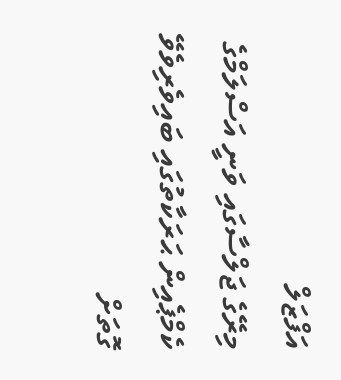އަފްޒަލް
މިރޭގެ ޖަލްސާގައި ވަނީ އަސްލަމްގެ ކެމްޕެއިން ޙަރަކާތުގައި ބައިވެރިވެވޭ ގޮތަށް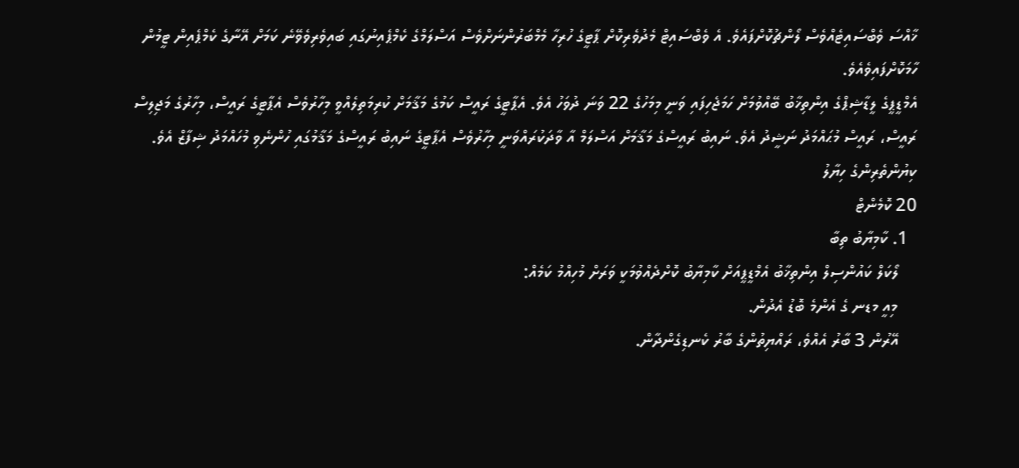ޚާއްސަ ވެބްސައިޓެއްވެސް ލޯންޗުކޮށްފައެވެ. އެ ވެބްސައިޓް މެދުވެރިކޮށް ޕާޓީގެ ހުރިހާ މެމްބަރުންނަށްވެސް އަސްލަމްގެ ކެމްޕެއިނުގައި ބައިވެރިވެވޭނެ ކަމަށް އޭނާގެ ކެމްޕެއިން ޓީމުން ހާމަކޮށްފައިވެއެވެ.
އެމްޑީޕީގެ ލީޑާޝިޕްގެ އިންތިޚާބު ބޭއްވުމަށް ހަމަޖެހިފައި ވަނީ މިމަހުގެ 22 ވަނަ ދުވަހު އެވެ. އެޕާޓީގެ ރައީސް ކަމުގެ މަޤާމަށް ކުރިމަތިލެއްވީ މިހާރުވެސް އެޕާޓީގެ ރައީސް، މިހާރުގެ މަޖިލިސް ރައީސް، ރައީސް މުޙައްމަދު ނަޝީދު އެވެ. ނައިބު ރައީސްގެ މަޤާމަށް އަސްލަމް އާ ވާދަކުރައްވަނީ މިހާރުވެސް އެޕާޓީގެ ނައިބު ރައީސްގެ މަޤާމުގައި ހުންނެވި މުހައްމަދު ޝިފާޒް އެވެ.
ކިޔުންތެރިންގެ ހިޔާލު
20 ކޮމެންޓް
  1. ކާމިޔާބު ތިބާ
    ލޯކަލް ކައުންސިލް އިންތިޚާބު އެމްޑީޕީއަށް ކާމިޔާބު ކޮށްދެއްވުމަކީ ވަރަށް މުހިއްމު ކަމެއް:
    މިއީ މޑނ ގެ އެންމެ ބޮޑު އެދުން.
    އޭރުން 3 ބާރު އެއްވެ، ރައްޔިތުންގެ ބާރު ކެނޑިގެންދާން.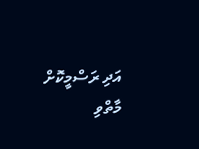އަދި ރަސްމީކޮށް މާތްވި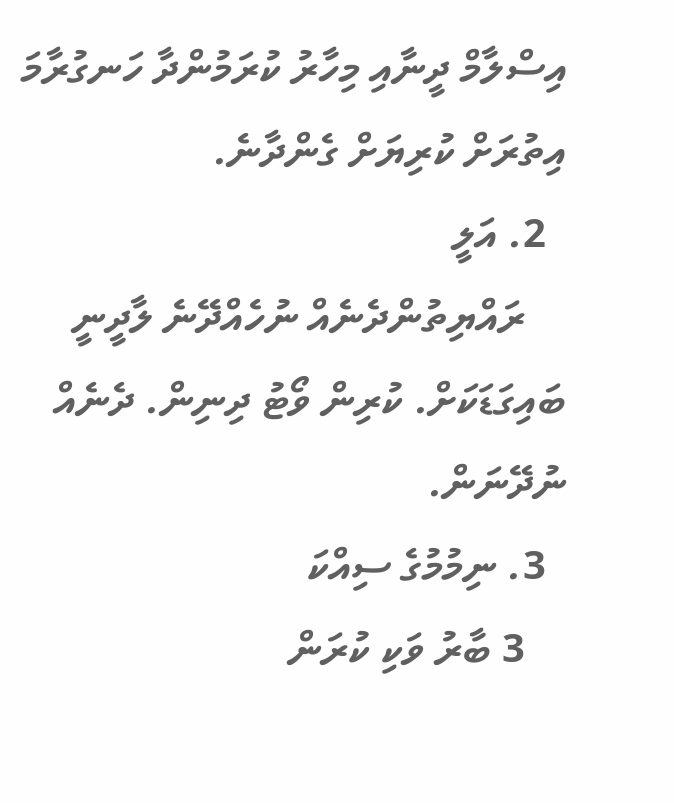އިސްލާމް ދީނާއި މިހާރު ކުރަމުންދާ ހަނގުރާމަ އިތުރަށް ކުރިޔަށް ގެންދާނެ.
  2. އަލީ
    ރައްޔިތުންދެނެއް ނުހެއްދޭނެ ލާދީނީ ބައިގަޑަކަށް. ކުރިން ވޯޓު ދިނިން. ދެނެއް ނުދޭނަން.
  3. ނިމުމުގެ ސިއްކަ
    3 ބާރު ވަކި ކުރަން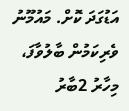އަޑުގަދަ ކޮށް. މައުމޫނު ވެރިކަމުން ބާލުވާފަ، މިހާރު 2ބާރު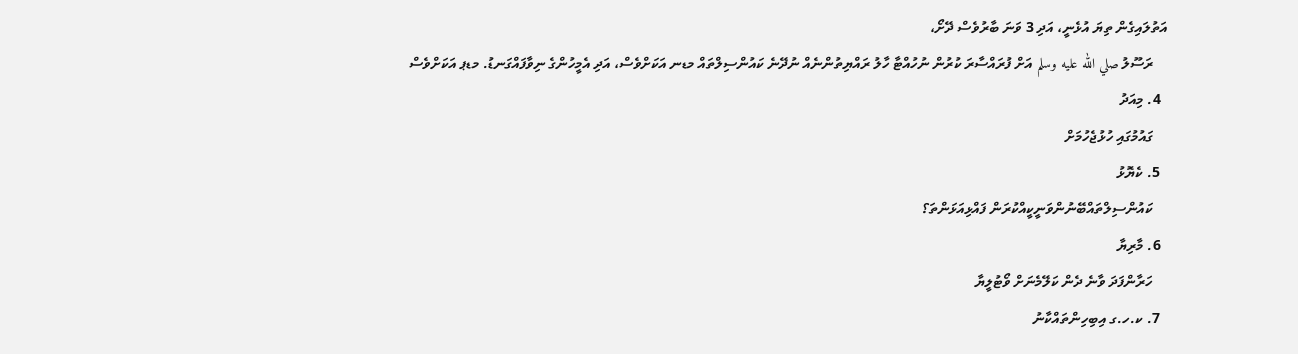އަތުލައިގެން ތިޔަ އުޅެނީ، އަދި 3 ވަނަ ބާރުވެސް ދޭށޯ،
    ރަސޫލު صلي الله عليه وسلم އަށް ފުރައްސާރަ ކުރުން ނުހުއްޓާ ހާލު ރައްޔިތުންނެއް ނުދޭނެ ކައުންސިލްތައް މޑނ އަކަށްވެސް، އަދި އެމީހުންގެ ނިވާފައްގަނޑު. މޑޕ އަކަށްވެސް
  4. މިއަދު
    ގައުމުގައި ހުޅުޖެހުމަށް
  5. ކެޔޮޅު
    ކައުންސިލްތައްބޭނުންވަނީކީއްކުރަން ފައްޅިއަޅަންތަ؟
  6. މާރިޔާ
    ހަރާންފަދަ ވާނެ ދެން ކަލޭމެނަށް ވޯޓުލީޔާ
  7. ކ.ހ.ގ އިބިހިންތައްކާނު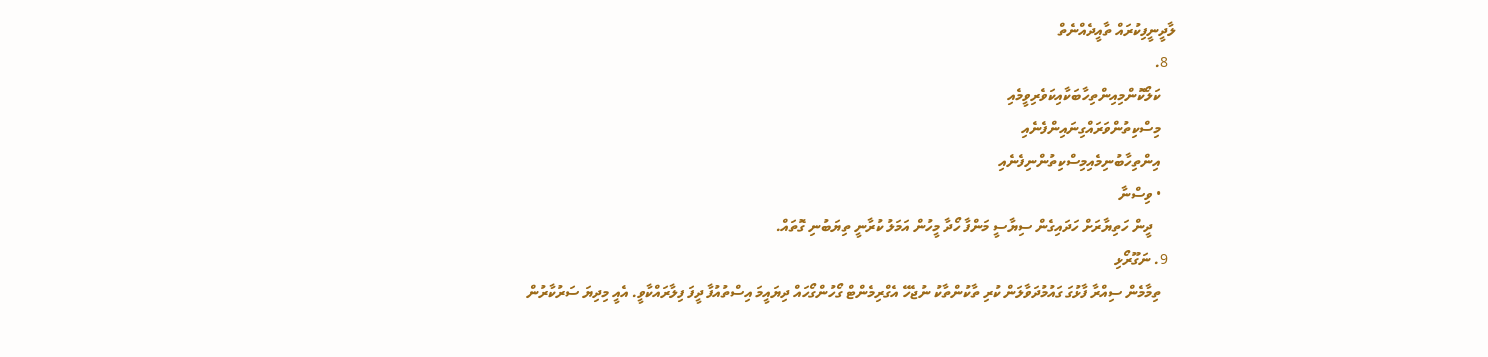ލާދީނީފިކުރައް ތާއީދެއްނެތް
  8.
    ކަލޯކޮންމިއިންތިހާބަކާއިކަވެރިވީމެއި
    މިސްކިތުންވަރައްގިނައިންފެނެއި
    އިންތިހާބުނިމެއިމިސްކިތުންނިފެނެއި
    • ވިސްނާ
      ދީން ހަތިޔާރަށް ހަދައިގެން ސިޔާސީ މަންފާ ހޯދާ މީހުން އަމަލު ކުރާނީ ތިޔަބުނި ގޮތައް.
  9. ނަގޫރޯޅި
    ތިމާމެން ސިއްރާ ފާޅުގަ ގައުމުދަވާލަން ކުރި ތާކުންތާކު ނުޖެހޭ އެގްރިމެންޓް ގޯހުންގޯހައް ދިޔައީމަ އިސްތުއުފާ ދީފަ ފިލާރައްކާވީ. އެއީ މިދިޔަ ސަރުކާރުން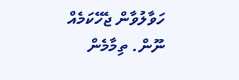ހަވާލުވާން ޖެހޭކަމެއް ނޫން. ތިމާމެން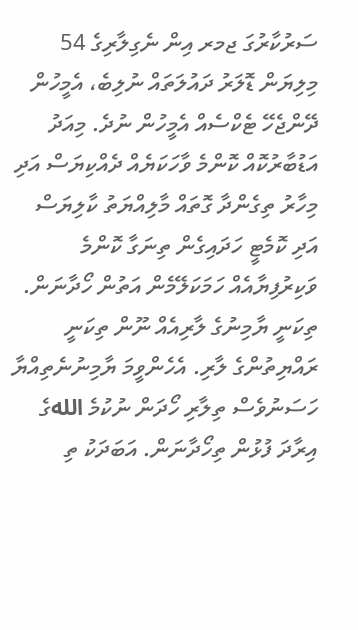ސަރުކާރުގަ ޖމރ އިން ނެގިލާރިގެ 54 މިލިޔަން ޑޮލަރު ދައުލަތައް ނުލިބެ، އެމީހުން ދޭންޖެހޭ ޓެކްސެއް އެމީހުން ނުދެ. މިއަދު އަޑުބާރުކޮއް ކޮންމެ ވާހަކަޔެއް ދެއްކިޔަސް އަދި މިހާރު ތިގެންދާ ގޮތައް މާލިއްޔަތު ކާލިޔަސް އަދި ކޮމެޓީ ހަދައިގެން ތިނަގާ ކޮންމެ ވަކިރުފިޔާއެއް ހަމަކަލޭމެން އަތުން ހޯދާނަން. ތިކަނީ ޔާމިނުގެ ލާރިއެއް ނޫން ތިކަނީ ރައްޔިތުންގެ ލާރި. އެހެންވީމަ ޔާމިނުނެތިއްޔާ ހަސަނުވެސް ތިލާރި ހޯދަން ނުކުމެ اللهގެ އިރާދަ ފުޅުން ތިހޯދާނަން. އަބަދަކު ތި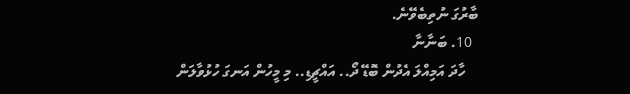ބާރުގަ ނުތިބެވޭނެ.
  10. ބަނާނާ
    ހާދަ އަމިއްލަ އެދުން ބޮޑޭ ދޯ.. އައްޗީޑި.. މި މީހުން އަނގަ ހުޅުވާލަން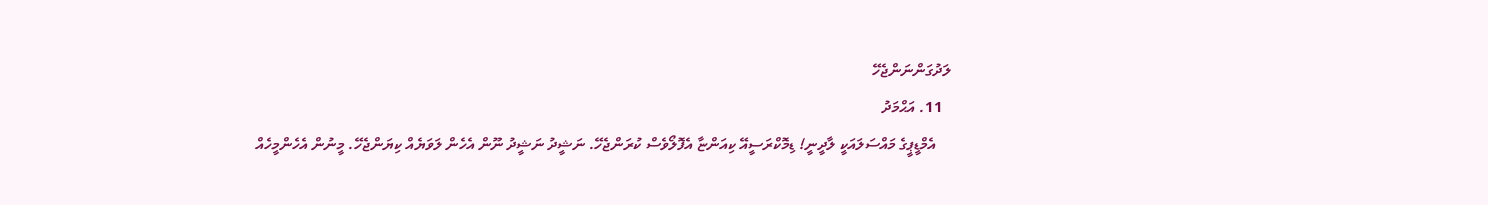ލަދުގަންނަންޖެހޭ
  11. އަޙްމަދު
    އެމްޑީޕީގެ މައްސަލައަކީ ލާދީނީ! ޑިމޮކްރަސީއޭ ކިއަންޏާ އެފޮލޯވެސް ކުރަންޖެހޭ. ނަޝީދު ނަޝީދު ނޫން އެހެން ލަވަޔެއް ކިޔަންޖެހޭ. މީނުން އެހެންމީހެއް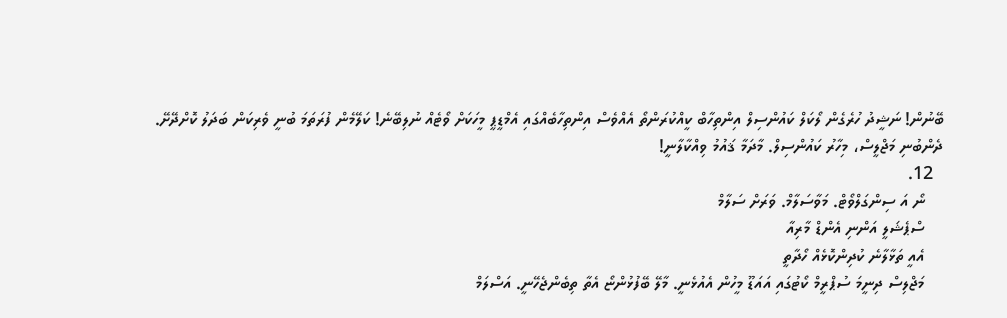ބޭނުން! ނަޝީދު ހުރެގެން ލޯކަލް ކައުންސިލް އިންތިހާބް ކީއްކުރަންތޯ އެއްވެސް އިންތިހާބެއްގައި އެމްޑީޕީ މީހަކަށް ވޯޓެއް ނުލިބޭނެ! ކަލޭމެން ފުރަތަމަ ބުނީ ވެރިކަން ބަދަލު ކޮށްދޭށޭ. ދެންބުނި މަޖްލީސް، މިހާރު ކައުންސިލް. މާދަމާ ޤައުމު ވިއްކާލާނީ!
  12.
    ނޯ އަ ސިންގަލްވޯޓް. މަވާސަލާމް. ވަރަށް ސަލާމް
    ސްޕެޝަލީ އަންނި އެންޑް މާރިއާ
    އެއީ ތަޅާލާނެ ކުދިންކޮޅެއް ހޯދާތީ
    މަޖްލިސް ދިނީމަ ސުޕްރީމް ކޯޓުގައި އައަޑޫ މީހުން އެއުޅެނީ. މާލޭ ބޭފުޅުންޏޯ އެތާ ތިބެންޖެހޭނީ. އަސްލަމް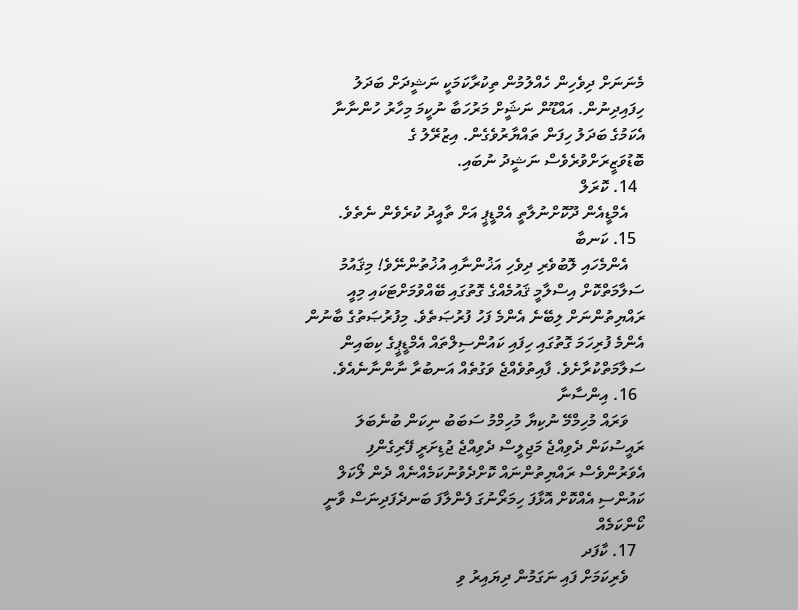މެނަނަށް ދިވެހިން ހެއްލުމުން ތިކުރާކަމަކީ ނަޝީދަށް ބަދަލު ހިފައިދިނުން. އައްޑޫން ނަޝީަށް މަރުހަބާ ނުކީމަ މިހާރު ހުންނާނާ އެކަމުގެ ބަދަލު ހިފަން ތައްޔާރުވެގެން. އިޒުރޭލު ގެ ބޮޑުވަޒީރަށްވުރެވެސް ނަޝީދު ނުބައި.
  14. ކޮރަލް
    އެމްޑީއެން ދޫކޮށްނުލާތީ އެމްޑީޕީ އަށް ތާއީދު ކުރެވެން ނެތެވެ.
  15. ކަނބާ
    އެންމެހައި ލޮބުވެރި ދިވެހި އަޚުންނާއި އުޚުތުންނޭވެ! މިޤައުމު ސަލާމަތްކޮށް އިސްލާމީ ޤައުމެއްގެ ގޮތުގައި ބޭއްވުމަށްޓަކައި މިއީ ރައްޔިތުންނަށް ލިބޭނެ އެންމެ ފަހު ފުރުޞަތެވެ. މިފުރުޞަތުގެ ބާނުން އެންމެ ފުރިހަމަ ގޮތުގައި ހިފައި ކައުންސިލްތައް އެމްޑީޕީގެ ކިބައިން ސަލާމަތްކުރާށެވެ. ފާއިތުވެއްޖެ ވަގުތެއް އަނބުރާ ނާންނާނެއެވެ.
  16. އިންސާނާ
    ވަރައް މުހިމްމޭ ނުކިޔާ މުހިމްމު ސަބަބު ނިކަން ބުނެބަލަ ރައީސުކަން ދެވިއްޖެ މަޖިލީސް ދެވިއްޖެ ޖުޑިށަރީ ފޭރިގެންފި އެވަރުންވެސް ރައްޔިތުންނައް ކޮށްދެވުނުކަމެއްނެއް ދެން ލޯކަލް ކައުންސި އެއްކޮށް އޮޅާފަ ހިމަރޯނުގަ ފެންލާފަ ބަނދެފަދިނަސް ވާނީ ކޯންކަމެއް
  17. ކާފަދ
    ވެރިކަމަށް ފައި ނަގަމުން ދިޔައިރު ވި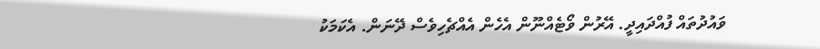ވައުދުތައް ފުއްދައިދީ. އޭރުން ވޯޓެއްނޫން އެހެން އެއްޗެހިވެސް ދޭނަން. އެކަމަކު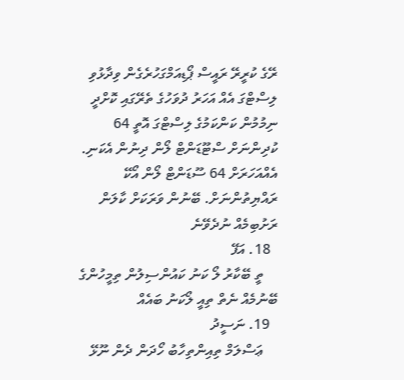ރޭގެ ކުރީރޭ ރައީސް ޕޯޑިއަމްގަހުރެގެން ވިދާޅުވި ލިސްޓްގަ އެއް އަހަރު ދުވަހުގެ ތެރޭގައި ކޮށްދީ ނިމުމުން ކަންކަމުގެ ލިސްޓްގަ އޮތީ 64 ކުދިންނަށް ސްޓޫޑަންޓް ލޯން ދިނުން އެކަނި. އެއްއަހަރަށް 64 ސޫޑަންޓް ލޯން އޯކޭ ރައްޔިތުންނަށް. ބޭނުން ވަރަކަށް ކާލަން ރަށުބިމެއް ނުދެވޭނެ
  18. އަފޭ
    ތީ ބޭކާރު ލޯ ކަނު ކައުންސިލުން ތިމީހުންގެ ބޭނުމެއް ނެތް ތިއީ ލޯކަނު ބައެއް
  19. ނަސީދު
    ޢަސްލަމް ތިއިންތިހާބު ހޯދަން ދެން ނޫޅޭ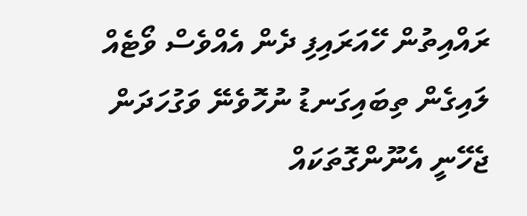ރައްއިތުން ހޭއަރައިފި ދެން އެއްވެސް ވޯޓެއް ލައިގެން ތިބައިގަނޑު ނުހޮވެނޭ ވަގުހަދަން ޖެހޭނީ އެނޫންގޮތަކައް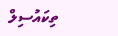ތިކައުސިލް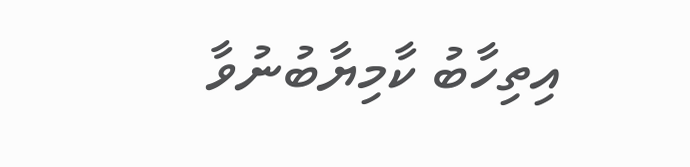އިތިހާބު ކާމިޔާބުނުވާ